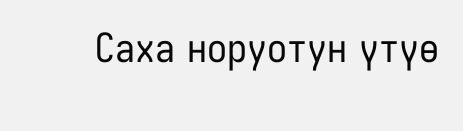Саха норуотун үтүө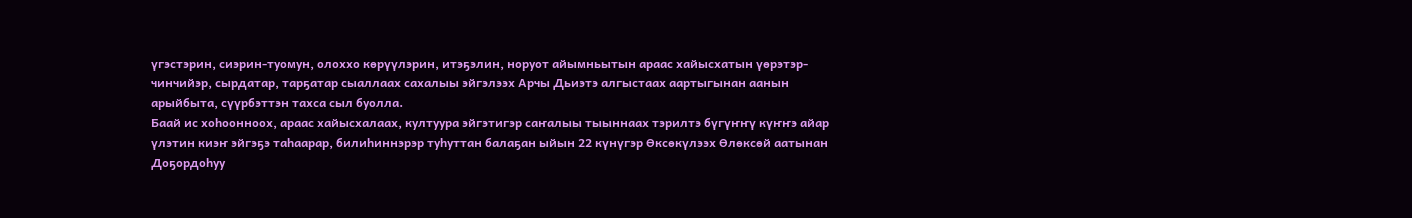үгэстэрин, сиэрин-туомун, олоххо көрүүлэрин, итэҕэлин, норуот айымньытын араас хайысхатын үөрэтэр-чинчийэр, сырдатар, тарҕатар сыаллаах сахалыы эйгэлээх Арчы Дьиэтэ алгыстаах аартыгынан аанын арыйбыта, сүүрбэттэн тахса сыл буолла.
Баай ис хоһоонноох, араас хайысхалаах, култуура эйгэтигэр саҥалыы тыыннаах тэрилтэ бүгүҥҥү күҥҥэ айар үлэтин киэҥ эйгэҕэ таһаарар, билиһиннэрэр туһуттан балаҕан ыйын 22 күнүгэр Өксөкүлээх Өлөксөй аатынан Доҕордоһуу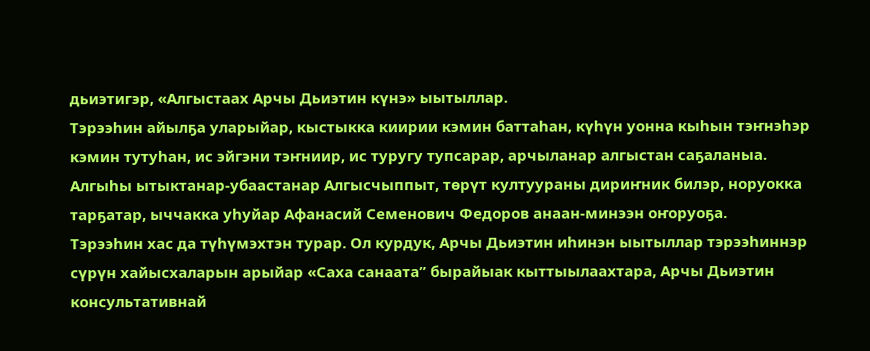дьиэтигэр, «Алгыстаах Арчы Дьиэтин күнэ» ыытыллар.
Тэрээһин айылҕа уларыйар, кыстыкка киирии кэмин баттаһан, күһүн уонна кыһын тэҥнэһэр кэмин тутуһан, ис эйгэни тэҥниир, ис туругу тупсарар, арчыланар алгыстан саҕаланыа. Алгыһы ытыктанар-убаастанар Алгысчыппыт, төрүт култуураны дириҥник билэр, норуокка тарҕатар, ыччакка уһуйар Афанасий Семенович Федоров анаан-минээн оҥоруоҕа.
Тэрээһин хас да түһүмэхтэн турар. Ол курдук, Арчы Дьиэтин иһинэн ыытыллар тэрээһиннэр сүрүн хайысхаларын арыйар «Саха санаата” бырайыак кыттыылаахтара, Арчы Дьиэтин консультативнай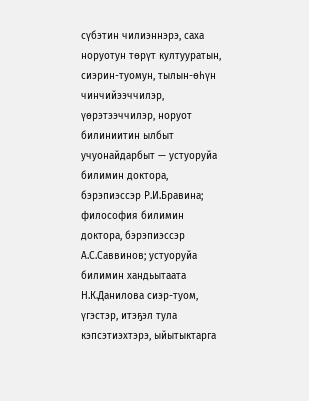сүбэтин чилиэннэрэ, саха норуотун төрүт култууратын, сиэрин-туомун, тылын-өһүн чинчийээччилэр, үөрэтээччилэр, норуот билиниитин ылбыт учуонайдарбыт — устуоруйа билимин доктора, бэрэпиэссэр Р.И.Бравина; философия билимин доктора, бэрэпиэссэр А.С.Саввинов; устуоруйа билимин хандьытаата Н.К.Данилова сиэр-туом, үгэстэр, итэҕэл тула кэпсэтиэхтэрэ, ыйытыктарга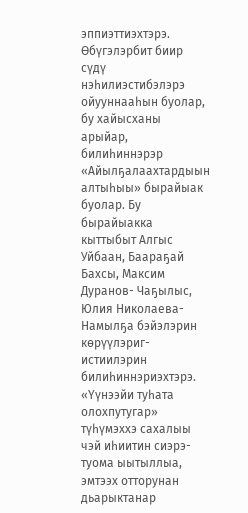эппиэттиэхтэрэ.
Өбүгэлэрбит биир сүдү нэһилиэстибэлэрэ ойууннааһын буолар, бу хайысханы арыйар, билиһиннэрэр «Айылҕалаахтардыын алтыһыы» бырайыак буолар. Бу бырайыакка кыттыбыт Алгыс Уйбаан, Баараҕай Бахсы, Максим Дуранов- Чаҕылыс, Юлия Николаева-Намылҕа бэйэлэрин көрүүлэриг-истиилэрин билиһиннэриэхтэрэ.
«Үүнээйи туһата олохпутугар» түһүмэххэ сахалыы чэй иһиитин сиэрэ-туома ыытыллыа, эмтээх отторунан дьарыктанар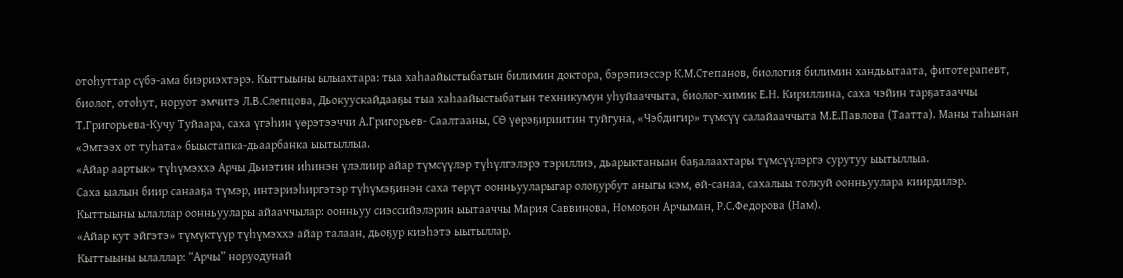отоһуттар сүбэ-ама биэриэхтэрэ. Кыттыыны ылыахтара: тыа хаһаайыстыбатын билимин доктора, бэрэпиэссэр К.М.Степанов, биология билимин хандьытаата, фитотерапевт, биолог, отоһут, норуот эмчитэ Л.В.Слепцова, Дьокуускайдааҕы тыа хаһаайыстыбатын техникумун уһуйааччыта, биолог-химик Е.Н. Кириллина, саха чэйин тарҕатааччы Т.Григорьева-Кучу Туйаара, саха үгэһин үөрэтээччи А.Григорьев- Саалтааны, СӨ үөрэҕириитин туйгуна, «Чэбдигир» түмсүү салайааччыта М.Е.Павлова (Таатта). Маны таһынан «Эмтээх от туһата» быыстапка-дьаарбанка ыытыллыа.
«Айар аартык» түһүмэххэ Арчы Дьиэтин иһинэн үлэлиир айар түмсүүлэр түһүлгэлэрэ тэриллиэ, дьарыктаныан баҕалаахтары түмсүүлэргэ сурутуу ыытыллыа.
Саха ыалын биир санааҕа түмэр, интэриэһиргэтэр түһүмэҕинэн саха төрүт оонньууларыгар олоҕурбут аныгы кэм, өй-санаа, сахалыы толкуй оонньуулара киирдилэр. Кыттыыны ылаллар оонньуулары айааччылар: оонньуу сиэссийэлэрин ыытааччы Мария Саввинова, Номоҕон Арчыман, Р.С.Федорова (Нам).
«Айар кут эйгэтэ» түмүктүүр түһүмэххэ айар талаан, дьоҕур киэһэтэ ыытыллар.
Кыттыыны ылаллар: “Арчы” норуодунай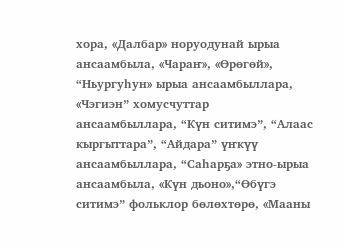хора, «Далбар» норуодунай ырыа ансаамбыла, «Чараҥ», «Өрөгөй», “Ньургуһун» ырыа ансаамбыллара, «Чэгиэн” хомусчуттар ансаамбыллара, “Күн ситимэ”, “Алаас кыргыттара”, “Айдара” үҥкүү ансаамбыллара, “Саһарҕа» этно-ырыа ансаамбыла, «Күн дьоно»,“Өбүгэ ситимэ” фольклор бөлөхтөрө, «Мааны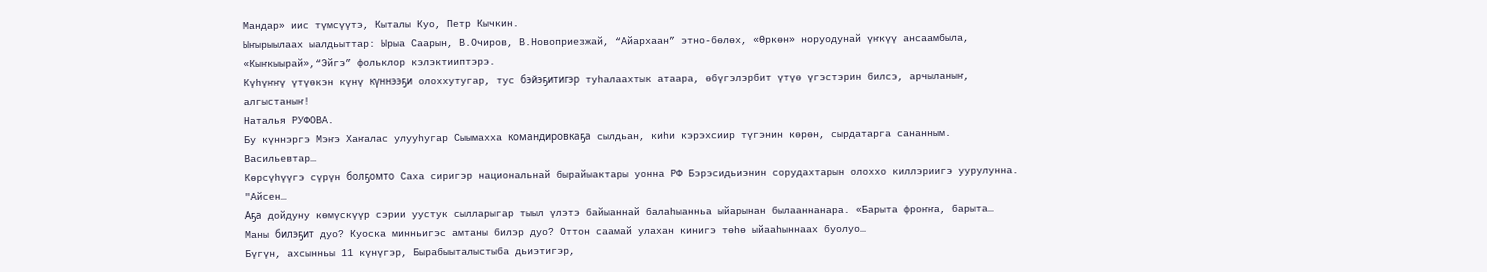Мандар» иис түмсүүтэ, Кыталы Куо, Петр Кычкин.
Ыҥырыылаах ыалдьыттар: Ырыа Саарын, В.Очиров, В.Новоприезжай, “Айархаан” этно-бөлөх, «Өркөн» норуодунай үҥкүү ансаамбыла, «Кыҥкыырай»,“Эйгэ” фольклор кэлэктииптэрэ.
Күһүҥҥү үтүөкэн күнү күннээҕи олоххутугар, тус бэйэҕитигэр туһалаахтык атаара, өбүгэлэрбит үтүө үгэстэрин билсэ, арчыланыҥ, алгыстаныҥ!
Наталья РУФОВА.
Бу күннэргэ Мэҥэ Хаҥалас улууһугар Сыымахха командировкаҕа сылдьан, киһи кэрэхсиир түгэнин көрөн, сырдатарга сананным. Васильевтар…
Көрсүһүүгэ сүрүн болҕомто Саха сиригэр национальнай бырайыактары уонна РФ Бэрэсидьиэнин сорудахтарын олоххо киллэриигэ уурулунна. "Айсен…
Аҕа дойдуну көмүскүүр сэрии уустук сылларыгар тыыл үлэтэ байыаннай балаһыанньа ыйарынан былааннанара. «Барыта фроҥҥа, барыта…
Маны билэҕит дуо? Куоска минньигэс амтаны билэр дуо? Оттон саамай улахан кинигэ төһө ыйааһыннаах буолуо…
Бүгүн, ахсынньы 11 күнүгэр, Бырабыыталыстыба дьиэтигэр,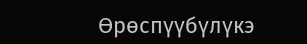Өрөспүүбүлүкэ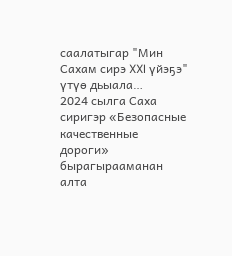саалатыгар "Мин Сахам сирэ XXI үйэҕэ" үтүө дьыала…
2024 сылга Саха сиригэр «Безопасные качественные дороги» бырагырааманан алта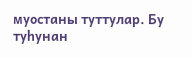муостаны туттулар. Бу туһунан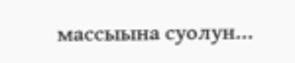массыына суолун…